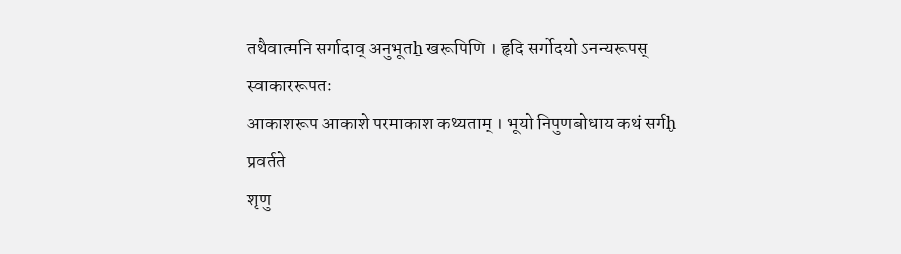तथैवात्मनि सर्गादाव् अनुभूतẖ खरूपिणि । हृदि सर्गोदयो ऽनन्यरूपस् स्वाकाररूपतः
आकाशरूप आकाशे परमाकाश कथ्यताम् । भूयो निपुणबोधाय कथं सर्गḫ प्रवर्तते
शृणु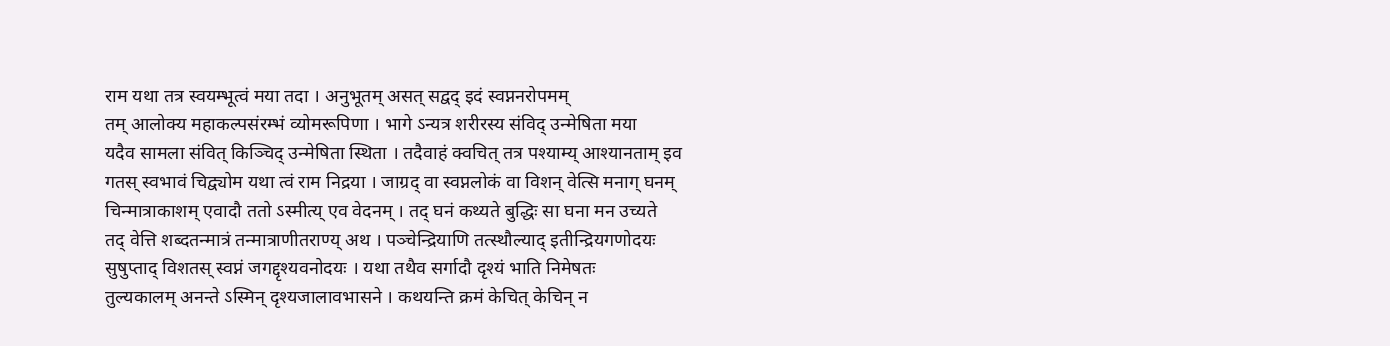राम यथा तत्र स्वयम्भूत्वं मया तदा । अनुभूतम् असत् सद्वद् इदं स्वप्ननरोपमम्
तम् आलोक्य महाकल्पसंरम्भं व्योमरूपिणा । भागे ऽन्यत्र शरीरस्य संविद् उन्मेषिता मया
यदैव सामला संवित् किञ्चिद् उन्मेषिता स्थिता । तदैवाहं क्वचित् तत्र पश्याम्य् आश्यानताम् इव
गतस् स्वभावं चिद्व्योम यथा त्वं राम निद्रया । जाग्रद् वा स्वप्नलोकं वा विशन् वेत्सि मनाग् घनम्
चिन्मात्राकाशम् एवादौ ततो ऽस्मीत्य् एव वेदनम् । तद् घनं कथ्यते बुद्धिः सा घना मन उच्यते
तद् वेत्ति शब्दतन्मात्रं तन्मात्राणीतराण्य् अथ । पञ्चेन्द्रियाणि तत्स्थौल्याद् इतीन्द्रियगणोदयः
सुषुप्ताद् विशतस् स्वप्नं जगद्दृश्यवनोदयः । यथा तथैव सर्गादौ दृश्यं भाति निमेषतः
तुल्यकालम् अनन्ते ऽस्मिन् दृश्यजालावभासने । कथयन्ति क्रमं केचित् केचिन् न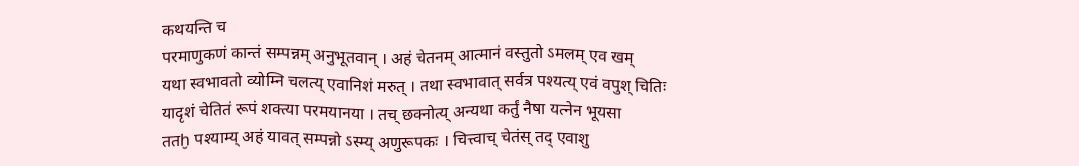कथयन्ति च
परमाणुकणं कान्तं सम्पन्नम् अनुभूतवान् । अहं चेतनम् आत्मानं वस्तुतो ऽमलम् एव खम्
यथा स्वभावतो व्योम्नि चलत्य् एवानिशं मरुत् । तथा स्वभावात् सर्वत्र पश्यत्य् एवं वपुश् चितिः
यादृशं चेतितं रूपं शक्त्या परमयानया । तच् छक्नोत्य् अन्यथा कर्तुं नैषा यत्नेन भूयसा
ततḫ पश्याम्य् अहं यावत् सम्पन्नो ऽस्म्य् अणुरूपकः । चित्त्वाच् चेतंस् तद् एवाशु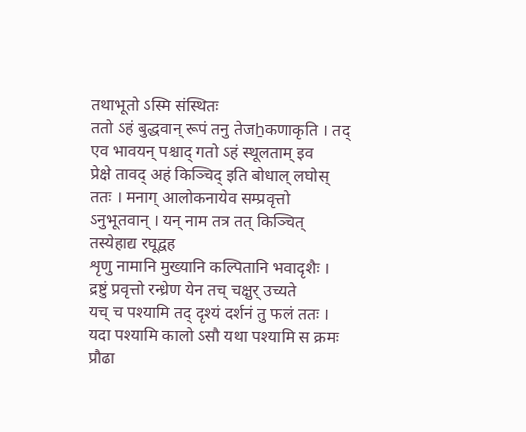तथाभूतो ऽस्मि संस्थितः
ततो ऽहं बुद्धवान् रूपं तनु तेजẖकणाकृति । तद् एव भावयन् पश्चाद् गतो ऽहं स्थूलताम् इव
प्रेक्षे तावद् अहं किञ्चिद् इति बोधाल् लघोस् ततः । मनाग् आलोकनायेव सम्प्रवृत्तो ऽनुभूतवान् । यन् नाम तत्र तत् किञ्चित् तस्येहाद्य रघूद्वह
शृणु नामानि मुख्यानि कल्पितानि भवादृशैः । द्रष्टुं प्रवृत्तो रन्ध्रेण येन तच् चक्षुर् उच्यते
यच् च पश्यामि तद् दृश्यं दर्शनं तु फलं ततः । यदा पश्यामि कालो ऽसौ यथा पश्यामि स क्रमः
प्रौढा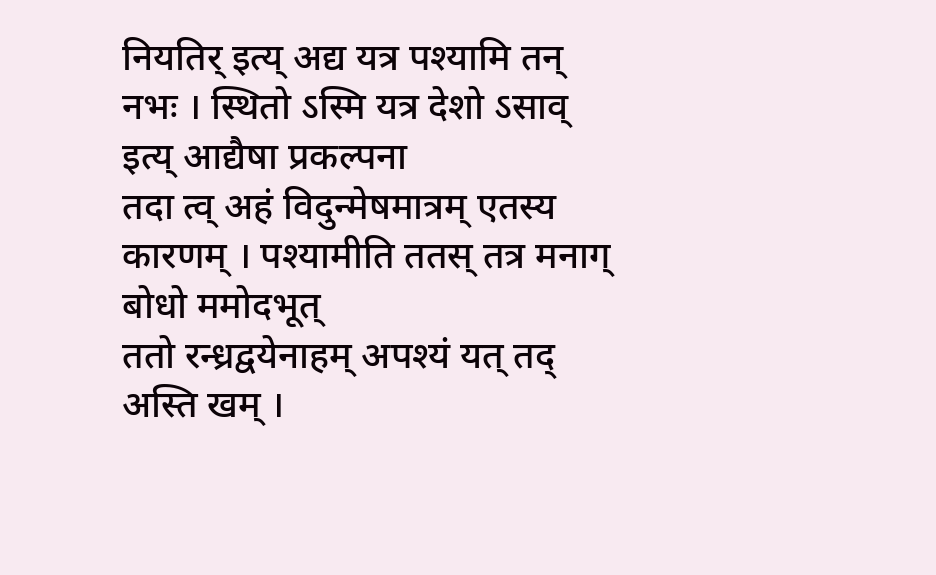नियतिर् इत्य् अद्य यत्र पश्यामि तन् नभः । स्थितो ऽस्मि यत्र देशो ऽसाव् इत्य् आद्यैषा प्रकल्पना
तदा त्व् अहं विदुन्मेषमात्रम् एतस्य कारणम् । पश्यामीति ततस् तत्र मनाग् बोधो ममोदभूत्
ततो रन्ध्रद्वयेनाहम् अपश्यं यत् तद् अस्ति खम् ।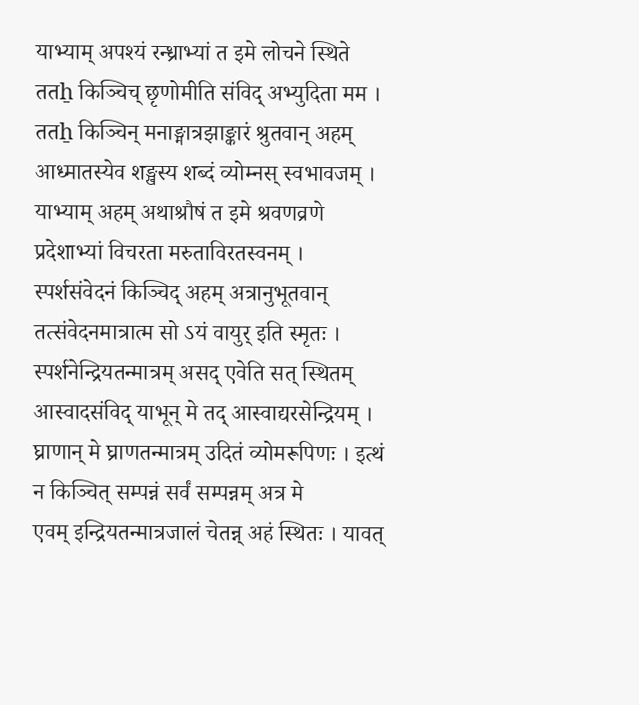याभ्याम् अपश्यं रन्ध्राभ्यां त इमे लोचने स्थिते
ततẖ किञ्चिच् छृणोमीति संविद् अभ्युदिता मम । ततẖ किञ्चिन् मनाङ्मात्रझाङ्कारं श्रुतवान् अहम्
आध्मातस्येव शङ्खस्य शब्दं व्योम्नस् स्वभावजम् । याभ्याम् अहम् अथाश्रौषं त इमे श्रवणव्रणे
प्रदेशाभ्यां विचरता मरुताविरतस्वनम् । स्पर्शसंवेदनं किञ्चिद् अहम् अत्रानुभूतवान्
तत्संवेदनमात्रात्म सो ऽयं वायुर् इति स्मृतः । स्पर्शनेन्द्रियतन्मात्रम् असद् एवेति सत् स्थितम्
आस्वादसंविद् याभून् मे तद् आस्वाद्यरसेन्द्रियम् । घ्राणान् मे घ्राणतन्मात्रम् उदितं व्योमरूपिणः । इत्थं न किञ्चित् सम्पन्नं सर्वं सम्पन्नम् अत्र मे
एवम् इन्द्रियतन्मात्रजालं चेतन्न् अहं स्थितः । यावत्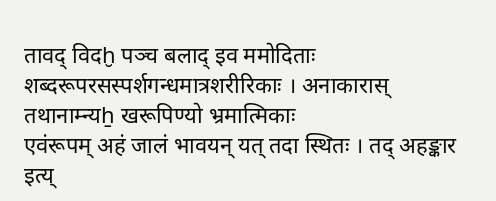तावद् विदḫ पञ्च बलाद् इव ममोदिताः
शब्दरूपरसस्पर्शगन्धमात्रशरीरिकाः । अनाकारास् तथानाम्न्यẖ खरूपिण्यो भ्रमात्मिकाः
एवंरूपम् अहं जालं भावयन् यत् तदा स्थितः । तद् अहङ्कार इत्य्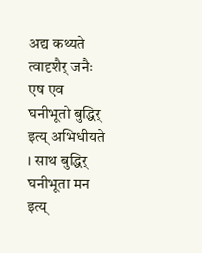अद्य कथ्यते त्वादृशैर् जनैः
एष एव घनीभूतो बुद्धिर् इत्य् अभिधीयते । साथ बुद्धिर् घनीभूता मन इत्य्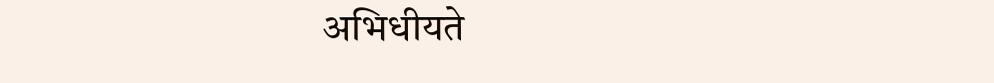अभिधीयते